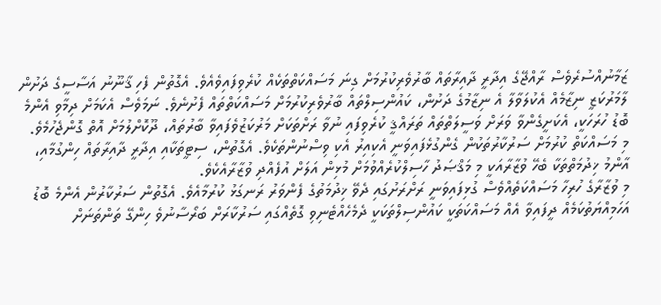ޒަމާނުއްސުރެވެސް ރާއްޖޭގެ އިދާރީ ދާއިރާތައް ބާރުވެރިކުރުމަށް ގިނަ މަސައްކަތްތަކެއް ކުރެވިފައިވެއެވެ. އެގޮތުން ފެހި ޤާނޫނު އަސާސީގެ ދަށުން ލާމަރުކަޒީ ނިޒާމެއް އެކުލަވާލާ އެ ނިޒާމުގެ ދަށުން، ކައުންސިލްތައް ބާރުވެރިކުރުމަށް މަސައްކަތްތައް ފެށުނެވެ. ނަމަވެސް އެކަމަށް ދިމާވި އެންމެ ބޮޑު ހުރަހަކީ، އެކަށީގެންވާ ވަރަށް ވަސީލަތްތައް ތަރައްޤީ ކުރެވިފައި ނުވާ ރަށްތަކަށް މަރުކަޒުވެފައިވާ ބާރުތައް، ދޫކޮށްލުމަށް އޮތް ގޮންޖެހުމެވެ.
މި މަސައްކަތް ކުރުމަށް ސަރުކާރުތަކުން ގެންގުޅެފައިވަނީ އެކިއިރު އެކި ވިސްނުންތަކެވެ. އެގޮތުން، ސިޓީތަކާއި އިދާރީ ދާއިރާތައް ހިންގުމާއި، އާންމު ޚިދުމަތްތަކާ ބެހޭ ވުޒާރާއަކީ މި މަޤްޞަދު ހާސިލްކުރެއްވުމަށް މުޅިން އަލަށް އުފެއްދި ވުޒާރާއެކެވެ.
މި ވުޒާރާގެ ހުރިހާ މަސައްކަތެއްވެސް ގުޅިފައިވަނީ ރަށްރަށުގައި ދެވޭ ޚިދުމަތުގެ ފެންވަރު ރަނގަޅު ކުރުމާއެވެ. އެގޮތުން ސަރުކާރުން އެންމެ ބޮޑު އަހަމިއްޔަތުކަމެއް ދީފައިވާ އެއް މަސައްކަތަކީ ކައުންސިލްތަކަކީ ދެމެހެއްޓެނިވި ގޮތެއްގައި ސަރުކާރަށް ބަރޯސާނުވެ ހިންގޭ ތަންތަނަށް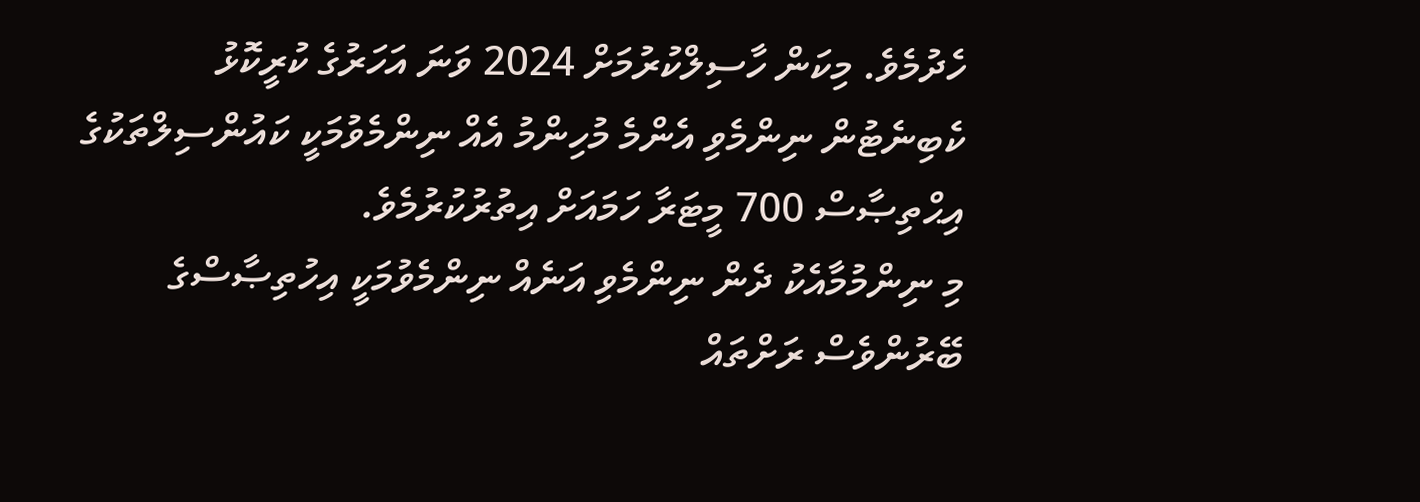ހެދުމެވެ. މިކަން ހާސިލްކުރުމަށް 2024 ވަނަ އަހަރުގެ ކުރީކޮޅު ކެބިނެޓުން ނިންމެވި އެންމެ މުހިންމު އެއް ނިންމެވުމަކީ ކައުންސިލްތަކުގެ އިޙްތިޞާސް 700 މީޓަރާ ހަމައަށް އިތުރުކުރުމެވެ.
މި ނިންމުމާއެކު ދެން ނިންމެވި އަނެއް ނިންމެވުމަކީ އިހުތިޞާސްގެ ބޭރުންވެސް ރަށްތައް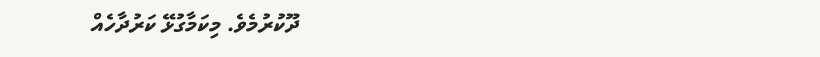ދޫކުރުމެވެ. މިކަމާގުޅޭ ކަރުދާހެއް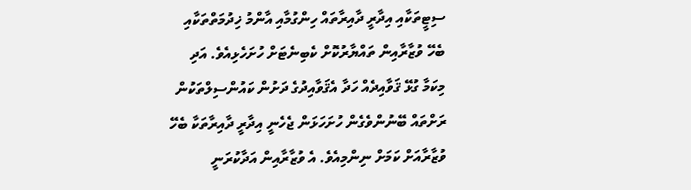ސިޓީތަކާއި އިދާރީ ދާއިރާތައް ހިންގުމާއި އާންމު ޚިދުމަތްތަކާއި ބެހޭ ވުޒާރާއިން ތައްޔާރުކޮށް ކެބިނެޓަށް ހުށަހެޅިއެވެ. އަދި މިކަމާ ގުޅޭ ޤަވާއިދެއް ހަދާ އެޤަވާއިދުގެ ދަށުން ކައުންސިލްތަކުން ރަށްތައް ބޭނުންވެގެން ހުށަހަޅަން ޖެހެނީ އިދާރީ ދާއިރާތަކާ ބެހޭ ވުޒާރާއަށް ކަމަށް ނިންމިއެވެ. އެ ވުޒާރާއިން އަދާކުރަނީ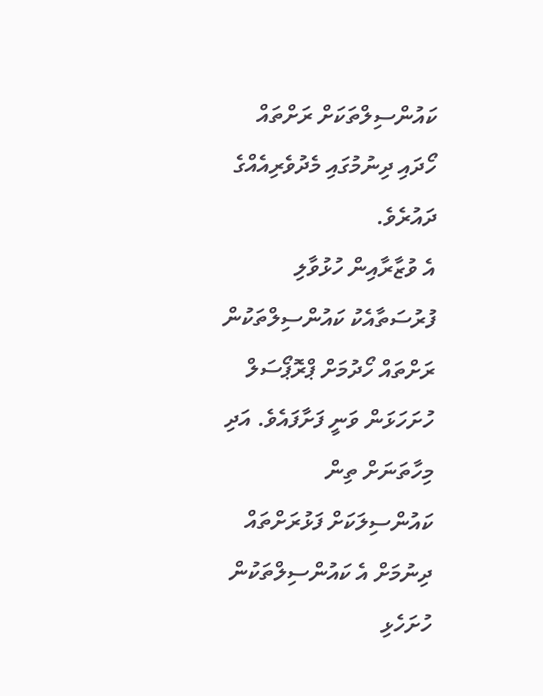ކައުންސިލްތަކަށް ރަށްތައް ހޯދައި ދިނުމުގައި މެދުވެރިއެއްގެ ދައުރެވެ.
އެ ވުޒާރާއިން ހުޅުވާލި ފުރުސަތާއެކު ކައުންސިލްތަކުން ރަށްތައް ހޯދުމަށް ޕްރޮޕޯސަލް ހުށަހަޅަން ވަނީ ފަށާފައެވެ. އަދި މިހާތަނަށް ތިން ކައުންސިލަކަށް ފަޅުރަށްތައް ދިނުމަށް އެ ކައުންސިލްތަކުން ހުށަހެޅި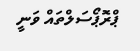ޕްރޮޕޯސަލްތައް ވަނީ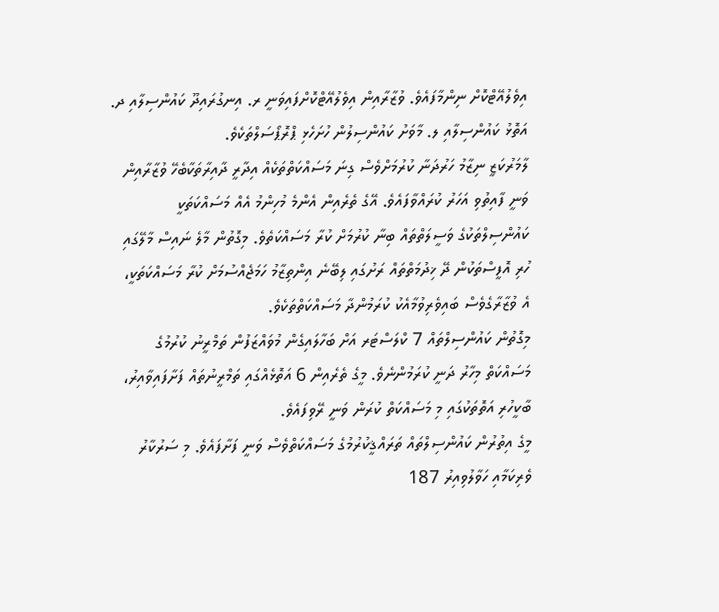އިވެލުއޭޓްކޮށް ނިންމާފައެވެ. ވުޒާރާއިން އިވެލުއޭޓްކޮށްފައިވަނީ ރ. އިނގުރައިދޫ ކައުންސިލާއި ދ. އަތޮޅު ކައުންސިލާއި ލ. މާވަށު ކައުންސިލުން ހުށަހެޅި ޕްރޮޕޯސަލްތަކެވެ.
ލާމަރުކަޒީ ނިޒާމު ހަރުދަނާ ކުރުމަށްވެސް ގިނަ މަސައްކަތްތަކެއް އިދާރީ ދާއިރާތަކާބެހޭ ވުޒާރާއިން ވަނީ ފާއިތުވި އަހަރު ކުރައްވާފައެވެ. އޭގެ ތެރެއިން އެންމެ މުހިންމު އެއް މަސައްކަތަކީ ކައުންސިލްތަކުގެ ވަސީލަތްތައް ބިނާ ކުރުމަށް ކުރާ މަސައްކަތެވެ. މިގޮތުން މާލެ ނައިސް މާލޭގައި ހުރި އޮފީސްތަކުން ދޭ ޚިދުމަތްތައް ރަށުގައި ލިބޭނެ އިންތިޒާމު ހަމަޖެއްސުމަށް ކުރާ މަސައްކަތަކީ، އެ ވުޒާރާގެވެސް ބައިވެރިވުމާއެކު ކުރަމުންދާ މަސައްކަތްތަކެވެ.
މިގޮތުން ކައުންސިލްތައް 7 ކްލަސްޓަރ އަށް ބަހާލައިގެން މުވައްޒަފުން ތަމްރީނު ކުރުމުގެ މަސައްކަތް މިހާރު ދަނީ ކުރަމުންނެވެ. މީގެ ތެރެއިން 6 އަތޮޅެއްގައި ތަމްރީނުތައް ފަށާފައިވާއިރު، ބާކީހުރި އަތޮތަކުގައި މި މަސައްކަތް ކުރަން ވަނީ ރޭވިފައެވެ.
މީގެ އިތުރުން ކައުންސިލްތައް ތަރައްޤީކުރުމުގެ މަސައްކަތްވެސް ވަނީ ފަށާފައެވެ. މި ސަރުކާރު ވެރިކަމާއި ހަވާލުވިއިރު 187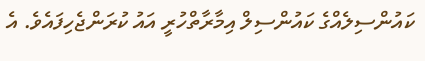ކައުންސިލެއްގެ ކައުންސިލް އިމާރާތްހުރީ އައު ކުރަންޖެހިފައެވެ. އެ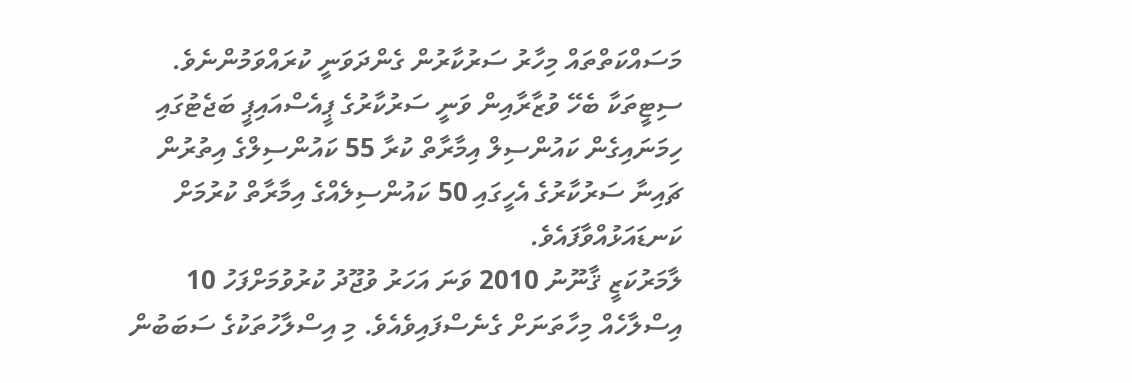މަސައްކަތްތައް މިހާރު ސަރުކާރުން ގެންދަވަނީ ކުރައްވަމުންނެވެ.
ސިޓީތަކާ ބެހޭ ވުޒާރާއިން ވަނީ ސަރުކާރުގެ ޕީއެސްއައިޕީ ބަޖެޓުގައި ހިމަނައިގެން ކައުންސިލް އިމާރާތް ކުރާ 55 ކައުންސިލްގެ އިތުރުން ޗައިނާ ސަރުކާރުގެ އެހީގައި 50 ކައުންސިލެއްގެ އިމާރާތް ކުރުމަށް ކަނޑައަޅުއްވާފައެވެ.
ލާމަރުކަޒީ ޤާނޫނު 2010 ވަނަ އަހަރު ވުޖޫދު ކުރުވުމަށްފަހު 10 އިސްލާހެއް މިހާތަނަށް ގެނެސްފައިވެއެވެ. މި އިސްލާހުތަކުގެ ސަބަބުން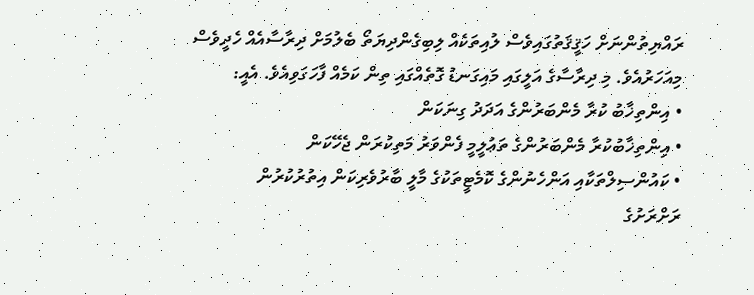ރައްޔިތުންނަށް ހަޤީޤަތުގައިވެސް ލުއިތަކެއް ލިބިގެންދިޔަތޯ ބެލުމަށް ދިރާސާއެއް ހެދީވެސް މިއަހަރުއެވެ. މި ދިރާސާގެ އަލީގައި މައިގަނޑު ގޮތެއްގައި ތިން ކަމެއް ފާހަގަވިއެވެ. އެއީ:
• އިންތިޚާބު ކުރާ މެންބަރުންގެ އަދަދު ގިނަކަން
• އިންތިޚާބުކުރާ މެންބަރުންގެ ތަޢުލީމީ ފެންވަރު މަތިކުރަން ޖެހޭކަން
• ކައުންސިލްތަކާއި އަންހެނުންގެ ކޮމެޓީތަކުގެ މާލީ ބާރުވެރިކަން އިތުރުކުރުން
ރަށްރަށުގެ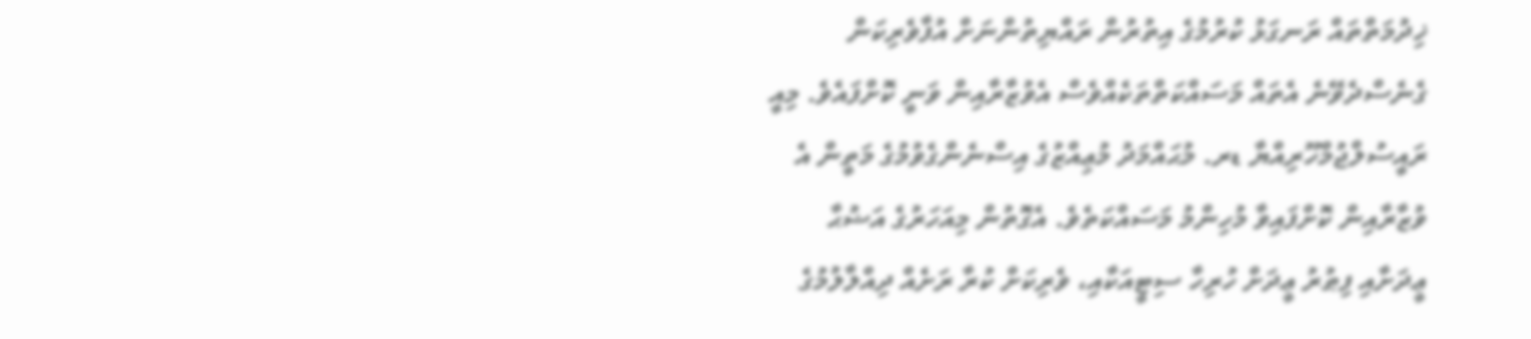ޚިދުމަތްތައް ރަނގަޅު ކުރުމުގެ އިތުރުން ރައްޔިތުންނަށް އުފާވެރިކަން ގެނެސްދެވޭނެ އެތައް މަސައްކަތްތަކެއްވެސް އެވުޒާރާއިން ވަނީ ކޮށްފައެވެ. މިއީ ރައީސުލްޖުމްހޫރިއްޔާ ޑރ. މުޙައްމަދު މުޢިއްޒުގެ އިސްނެންގެވުމުގެ މަތީން އެ ވުޒާރާއިން ކޮށްފައިވާ މުހިންމު މަސައްކަތެވެ. އެގޮތުން މިއަހަރުގެ އަޟުޙާ ޢީދަށާއި ފިޠުރު ޢީދަށް ހުރިހާ ސިޓީއަކާއި، ވެރިކަށް ކުރާ ރަށެއް ދިއްލާލުމުގެ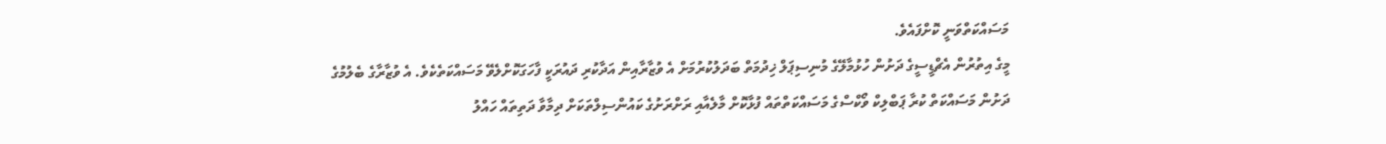މަސައްކަތްވަނީ ކޮށްފައެވެ.
މީގެ އިތުރުން އެޗްޑީސީގެ ދަށުން ހުޅުމާލޭގެ މުނިސިޕަލް ޚިދުމަތް ބަދަލުކުރުމަށް އެ ވުޒާރާއިން އަދާކުރި ދައުރަކީ ފާހަގަކޮށްލެވޭ މަސައްކަތެކެވެ. އެ ވުޒާރާގެ ބެލުމުގެ ދަށުން މަސައްކަތް ކުރާ ޕަބްލިކް ވޯކްސްގެ މަސައްކަތްތައް ފުޅާކޮށް މާލެއާއި ރަށްރަށުގެ ކައުންސިލްތަކަށް ދިމާވާ ދަތިތައް ހައްލު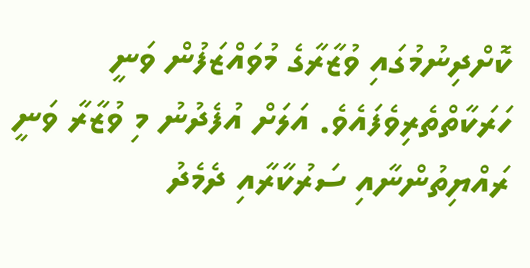ކޮށްދިނުމުގައި ވުޒާރާގެ މުވައްޒަފުން ވަނީ ހަރަކާތްތެރިވެފައެވެ. އަލަށް އުފެދުނު މި ވުޒާރާ ވަނީ ރައްޔިތުންނާއި ސަރުކާރާއި ދެމެދު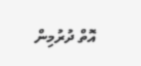އޮތް ދުރުމިން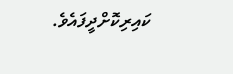ކައިރިކޮށްދީފައެވެ.